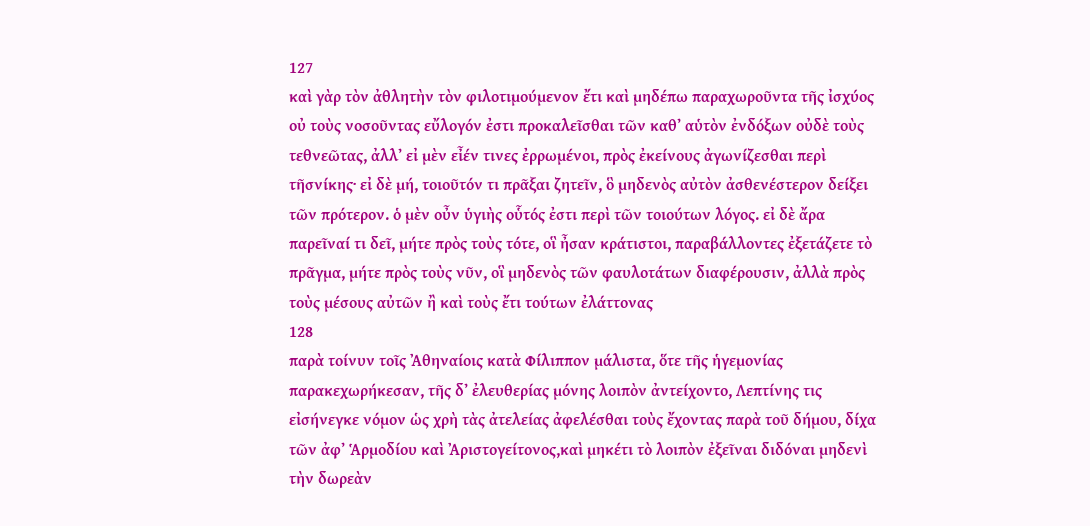127
καὶ γὰρ τὸν ἀθλητὴν τὸν φιλοτιμούμενον ἔτι καὶ μηδέπω παραχωροῦντα τῆς ἰσχύος οὐ τοὺς νοσοῦντας εὔλογόν ἐστι προκαλεῖσθαι τῶν καθʼ αὑτὸν ἐνδόξων οὐδὲ τοὺς τεθνεῶτας, ἀλλʼ εἰ μὲν εἶέν τινες ἐρρωμένοι, πρὸς ἐκείνους ἀγωνίζεσθαι περὶ τῆσνίκης· εἰ δὲ μή, τοιοῦτόν τι πρᾶξαι ζητεῖν, ὃ μηδενὸς αὐτὸν ἀσθενέστερον δείξει τῶν πρότερον. ὁ μὲν οὖν ὑγιὴς οὗτός ἐστι περὶ τῶν τοιούτων λόγος. εἰ δὲ ἄρα παρεῖναί τι δεῖ, μήτε πρὸς τοὺς τότε, οἳ ἦσαν κράτιστοι, παραβάλλοντες ἐξετάζετε τὸ πρᾶγμα, μήτε πρὸς τοὺς νῦν, οἳ μηδενὸς τῶν φαυλοτάτων διαφέρουσιν, ἀλλὰ πρὸς τοὺς μέσους αὐτῶν ἢ καὶ τοὺς ἔτι τούτων ἐλάττονας
128
παρὰ τοίνυν τοῖς Ἀθηναίοις κατὰ Φίλιππον μάλιστα, ὅτε τῆς ἡγεμονίας παρακεχωρήκεσαν, τῆς δʼ ἐλευθερίας μόνης λοιπὸν ἀντείχοντο, Λεπτίνης τις εἰσήνεγκε νόμον ὡς χρὴ τὰς ἀτελείας ἀφελέσθαι τοὺς ἔχοντας παρὰ τοῦ δήμου, δίχα τῶν ἀφʼ Ἁρμοδίου καὶ Ἀριστογείτονος,καὶ μηκέτι τὸ λοιπὸν ἐξεῖναι διδόναι μηδενὶ τὴν δωρεὰν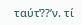ταύτ̔??ʼν. τί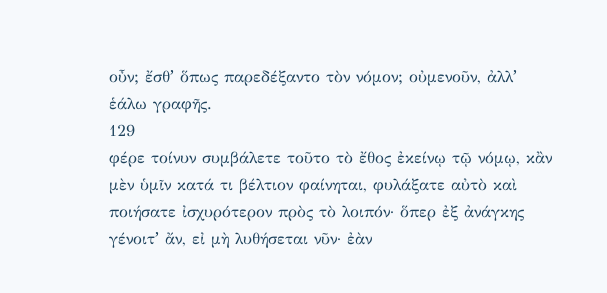οὖν; ἔσθʼ ὅπως παρεδέξαντο τὸν νόμον; οὐμενοῦν, ἀλλʼ ἑάλω γραφῆς.
129
φέρε τοίνυν συμβάλετε τοῦτο τὸ ἔθος ἐκείνῳ τῷ νόμῳ, κἂν μὲν ὑμῖν κατά τι βέλτιον φαίνηται, φυλάξατε αὐτὸ καὶ ποιήσατε ἰσχυρότερον πρὸς τὸ λοιπόν· ὅπερ ἐξ ἀνάγκης γένοιτʼ ἄν, εἰ μὴ λυθήσεται νῦν· ἐὰν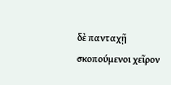δὲ πανταχῇ σκοπούμενοι χεῖρον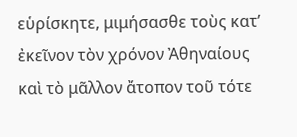εὑρίσκητε, μιμήσασθε τοὺς κατʼ ἐκεῖνον τὸν χρόνον Ἀθηναίους καὶ τὸ μᾶλλον ἄτοπον τοῦ τότε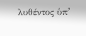λυθέντος ὑπʼ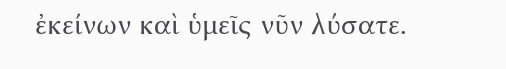ἐκείνων καὶ ὑμεῖς νῦν λύσατε.